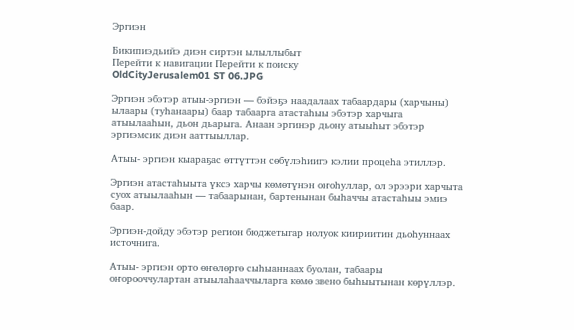Эргиэн

Бикипиэдьийэ диэн сиртэн ылыллыбыт
Перейти к навигации Перейти к поиску
OldCityJerusalem01 ST 06.JPG

Эргиэн эбэтэр атыы-эргиэн — бэйэҕэ наадалаах табаардары (харчыны) ылаары (туһанаары) баар табаарга атастаһыы эбэтэр харчыга атыылааһын, дьон дьарыга. Анаан эргинэр дьону атыыһыт эбэтэр эргиэмсик диэн ааттыыллар.

Атыы- эргиэн кыараҕас өттүттэн сөбүлэһиигэ кэлии процеһа этиллэр.

Эргиэн атастаһыыта үксэ харчы көмөтүнэн оҥоһуллар, ол эрээри харчыта суох атыылааһын — табаарынан, бартенынан быһаччы атастаһыы эмиэ баар.

Эргиэн-дойду эбэтэр регион бюджетыгар нолуок киириитин дьоһуннаах источнига.

Атыы- эргиэн орто өҥөлөргө сыһыаннаах буолан, табаары оҥорооччулартан атыылаһааччыларга көмө звено быһыытынан көрүллэр.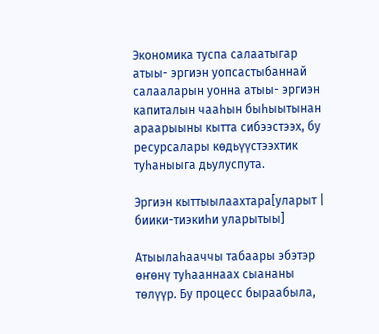Экономика туспа салаатыгар атыы- эргиэн уопсастыбаннай салааларын уонна атыы- эргиэн капиталын чааһын быһыытынан араарыыны кытта сибээстээх, бу ресурсалары көдьүүстээхтик туһаныыга дьулуспута.

Эргиэн кыттыылаахтара[уларыт | биики-тиэкиһи уларытыы]

Атыылаһааччы табаары эбэтэр өҥөнү туһааннаах сыананы төлүүр. Бу процесс быраабыла,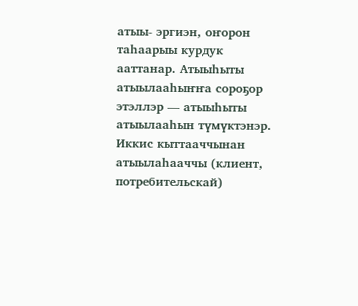атыы- эргиэн, оҥорон таһаарыы курдук ааттанар. Атыыһыты атыылааһыҥҥа сороҕор этэллэр — атыыһыты атыылааһын түмүктэнэр. Иккис кыттааччынан атыылаһааччы (клиент, потребительскай)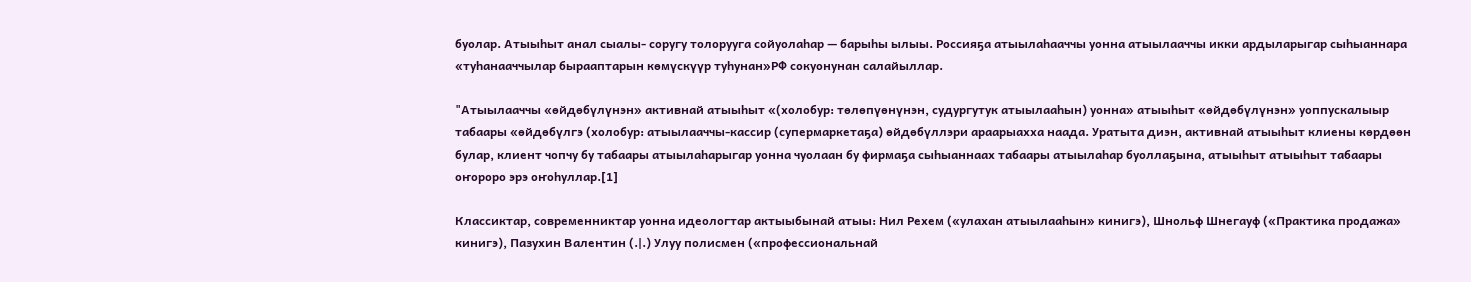буолар. Атыыһыт анал сыалы- соругу толорууга сойуолаһар — барыһы ылыы. Россияҕа атыылаһааччы уонна атыылааччы икки ардыларыгар сыһыаннара «туһанааччылар бырааптарын көмүскүүр туһунан»РФ сокуонунан салайыллар.

"Атыылааччы «өйдөбүлүнэн» активнай атыыһыт «(холобур: төлөпүөнүнэн, судургутук атыылааһын) уонна» атыыһыт «өйдөбүлүнэн» уоппускалыыр табаары «өйдөбүлгэ (холобур: атыылааччы-кассир (супермаркетаҕа) өйдөбүллэри араарыахха наада. Уратыта диэн, активнай атыыһыт клиены көрдөөн булар, клиент чопчу бу табаары атыылаһарыгар уонна чуолаан бу фирмаҕа сыһыаннаах табаары атыылаһар буоллаҕына, атыыһыт атыыһыт табаары оҥороро эрэ оҥоһуллар.[1]

Классиктар, современниктар уонна идеологтар актыыбынай атыы: Нил Рехем («улахан атыылааһын» кинигэ), Шнольф Шнегауф («Практика продажа» кинигэ), Пазухин Валентин (.|.) Улуу полисмен («профессиональнай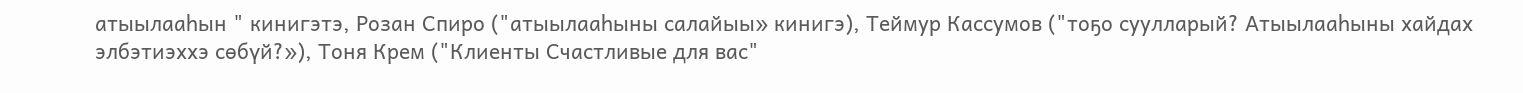атыылааһын " кинигэтэ, Розан Спиро ("атыылааһыны салайыы» кинигэ), Теймур Кассумов ("тоҕо суулларый? Атыылааһыны хайдах элбэтиэххэ сөбүй?»), Тоня Крем ("Клиенты Счастливые для вас"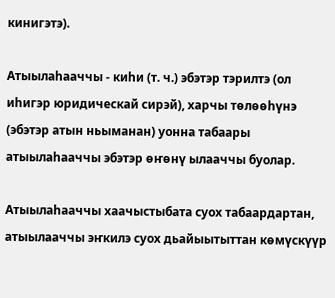кинигэтэ).

Атыылаһааччы - киһи (т. ч.) эбэтэр тэрилтэ (ол иһигэр юридическай сирэй), харчы төлөөһүнэ (эбэтэр атын ньыманан) уонна табаары атыылаһааччы эбэтэр өҥөнү ылааччы буолар.

Атыылаһааччы хаачыстыбата суох табаардартан, атыылааччы эҥкилэ суох дьайыытыттан көмүскүүр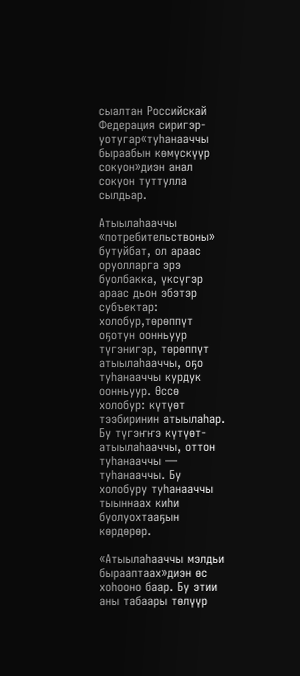сыалтан Российскай Федерация сиригэр- уотугар«туһанааччы быраабын көмүскүүр сокуон»диэн анал сокуон туттулла сылдьар.

Атыылаһааччы «потребительствоны» бутуйбат, ол араас оруолларга эрэ буолбакка, үксүгэр араас дьон эбэтэр субъектар: холобур,төрөппүт оҕотун оонньуур түгэнигэр, төрөппүт атыылаһааччы, оҕо туһанааччы курдук оонньуур. Өссө холобур: күтүөт тээбиринин атыылаһар. Бу түгэҥҥэ күтүөт-атыылаһааччы, оттон туһанааччы — туһанааччы. Бу холобуру туһанааччы тыыннаах киһи буолуохтааҕын көрдөрөр.

«Атыылаһааччы мэлдьи бырааптаах»диэн өс хоһооно баар. Бу этии аны табаары төлүүр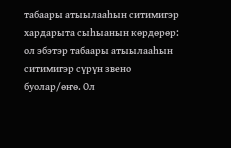табаары атыылааһын ситимигэр хардарыта сыһыанын көрдөрөр: ол эбэтэр табаары атыылааһын ситимигэр сүрүн звено буолар/өҥө. Ол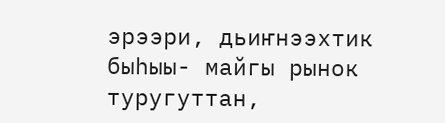эрээри, дьиҥнээхтик быһыы- майгы рынок туругуттан,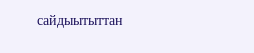сайдыытыттан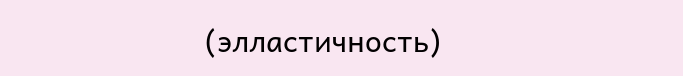(элластичность)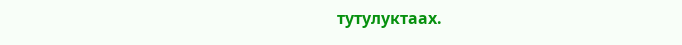тутулуктаах.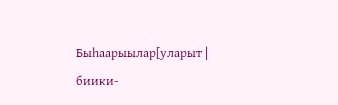Быһаарыылар[уларыт | биики-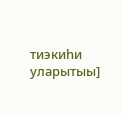тиэкиһи уларытыы]